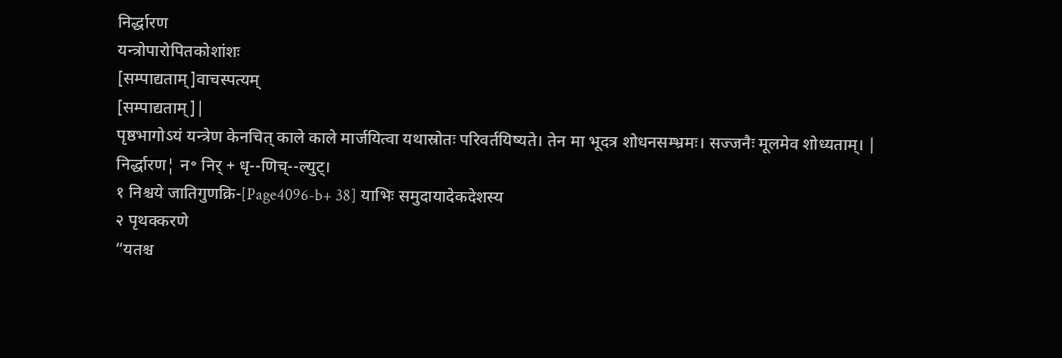निर्द्धारण
यन्त्रोपारोपितकोशांशः
[सम्पाद्यताम्]वाचस्पत्यम्
[सम्पाद्यताम्]|
पृष्ठभागोऽयं यन्त्रेण केनचित् काले काले मार्जयित्वा यथास्रोतः परिवर्तयिष्यते। तेन मा भूदत्र शोधनसम्भ्रमः। सज्जनैः मूलमेव शोध्यताम्। |
निर्द्धारण¦ न॰ निर् + धृ--णिच्--ल्युट्।
१ निश्चये जातिगुणक्रि-[Page4096-b+ 38] याभिः समुदायादेकदेशस्य
२ पृथक्करणे
“यतश्च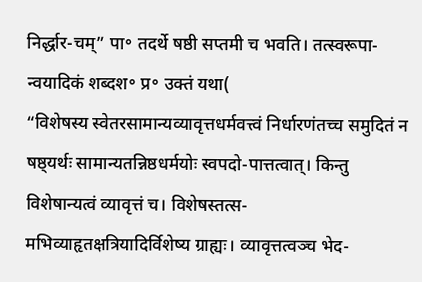निर्द्धार-चम्” पा॰ तदर्थे षष्ठी सप्तमी च भवति। तत्स्वरूपा-न्वयादिकं शब्दश॰ प्र॰ उक्तं यथा(
“विशेषस्य स्वेतरसामान्यव्यावृत्तधर्मवत्त्वं निर्धारणंतच्च समुदितं न षष्ठ्यर्थः सामान्यतन्निष्ठधर्मयोः स्वपदो-पात्तत्वात्। किन्तु विशेषान्यत्वं व्यावृत्तं च। विशेषस्तत्स-मभिव्याहृतक्षत्रियादिर्विशेष्य ग्राह्यः। व्यावृत्तत्वञ्च भेद-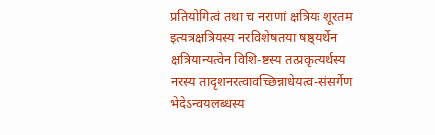प्रतियोगित्वं तथा च नराणां क्षत्रियः शूरतम इत्यत्रक्षत्रियस्य नरविशेषतया षष्ठ्यर्थेन क्षत्रियान्यत्वेन विशि-ष्टस्य तत्प्रकृत्यर्थस्य नरस्य तादृशनरत्वावच्छिन्नाधेयत्व-संसर्गेण भेदेऽन्वयलब्धस्य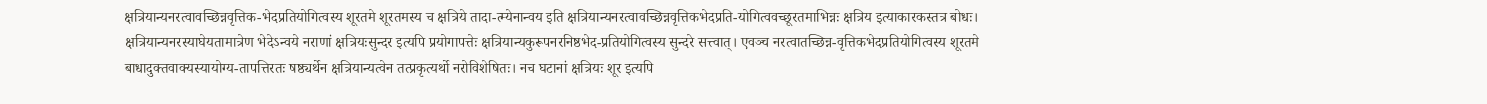क्षत्रियान्यनरत्वावच्छिन्नवृत्तिक-भेदप्रतियोगित्वस्य शूरतमे शूरतमस्य च क्षत्रिये तादा-त्म्येनान्वय इति क्षत्रियान्यनरत्वावच्छिन्नवृत्तिकभेदप्रति-योगित्ववच्छूरतमाभिन्नः क्षत्रिय इत्याकारकस्तत्र बोधः। क्षत्रियान्यनरस्याघेयतामात्रेण भेदेऽन्वये नराणां क्षत्रियःसुन्दर इत्यपि प्रयोगापत्तेः क्षत्रियान्यकुरूपनरनिष्ठभेद-प्रतियोगित्वस्य सुन्दरे सत्त्वात्। एवञ्च नरत्वातच्छिन्न-वृत्तिकभेदप्रतियोगित्वस्य शूरतमे बाधादुक्तवाक्यस्यायोग्य-तापत्तिरतः षष्ठ्यर्थेन क्षत्रियान्यत्वेन तत्प्रकृत्यर्थो नरोविशेषितः। नच घटानां क्षत्रियः शूर इत्यपि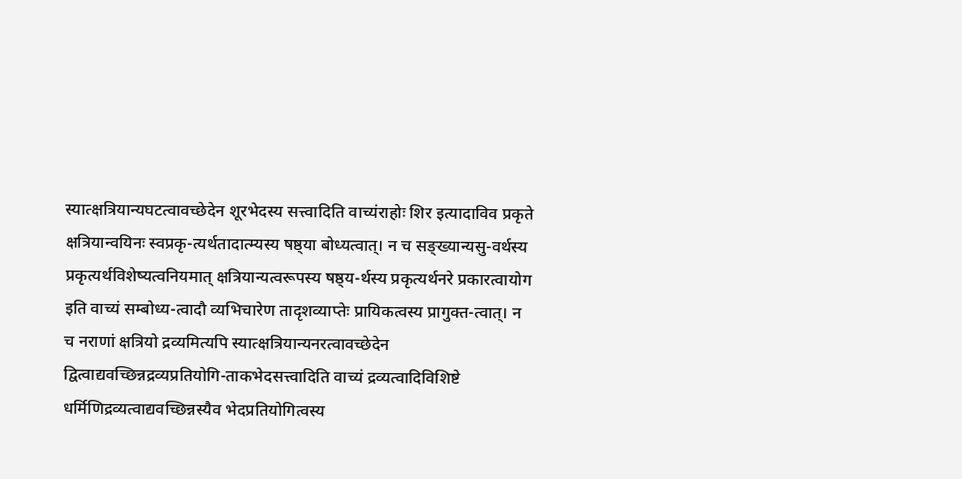स्यात्क्षत्रियान्यघटत्वावच्छेदेन शूरभेदस्य सत्त्वादिति वाच्यंराहोः शिर इत्यादाविव प्रकृते क्षत्रियान्वयिनः स्वप्रकृ-त्यर्थतादात्म्यस्य षष्ठ्या बोध्यत्वात्। न च सङ्ख्यान्यसु-वर्थस्य प्रकृत्यर्थविशेष्यत्वनियमात् क्षत्रियान्यत्वरूपस्य षष्ठ्य-र्थस्य प्रकृत्यर्थनरे प्रकारत्वायोग इति वाच्यं सम्बोध्य-त्वादौ व्यभिचारेण तादृशव्याप्तेः प्रायिकत्वस्य प्रागुक्त-त्वात्। न च नराणां क्षत्रियो द्रव्यमित्यपि स्यात्क्षत्रियान्यनरत्वावच्छेदेन द्वित्वाद्यवच्छिन्नद्रव्यप्रतियोगि-ताकभेदसत्त्वादिति वाच्यं द्रव्यत्वादिविशिष्टे धर्मिणिद्रव्यत्वाद्यवच्छिन्नस्यैव भेदप्रतियोगित्वस्य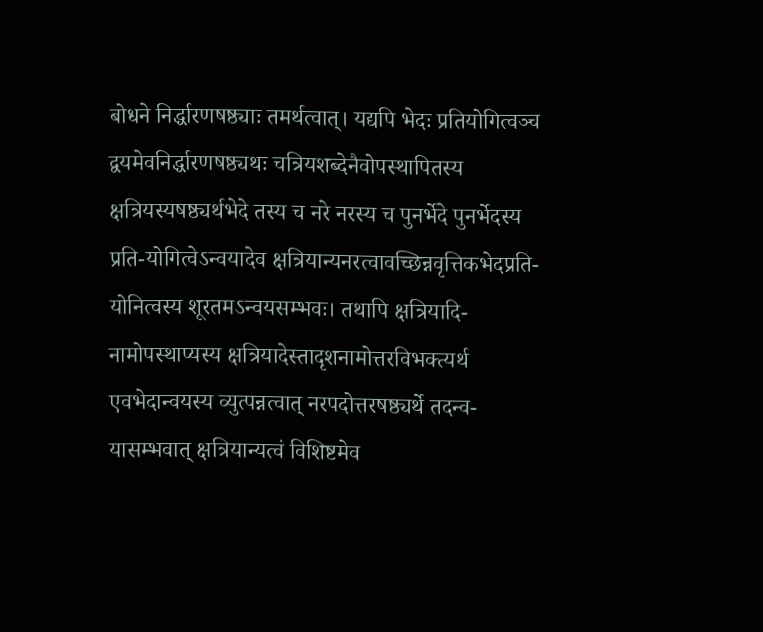बोधने निर्द्धारणषष्ठ्याः तमर्थत्वात्। यद्यपि भेदः प्रतियोगित्वञ्च द्वयमेवनिर्द्धारणषष्ठ्यथः चत्रियशब्देनैवोपस्थापितस्य क्षत्रियस्यषष्ठ्यर्थभेदे तस्य च नरे नरस्य च पुनर्भेदे पुनर्भेदस्य प्रति-योगित्वेऽन्वयादेव क्षत्रियान्यनरत्वावच्छिन्नवृत्तिकभेदप्रति-योनित्वस्य शूरतमऽन्वयसम्भवः। तथापि क्षत्रियादि-नामोपस्थाप्यस्य क्षत्रियादेस्तादृशनामोत्तरविभक्त्यर्थ एवभेदान्वयस्य व्युत्पन्नत्वात् नरपदोत्तरषष्ठ्यर्थे तदन्व-यासम्भवात् क्षत्रियान्यत्वं विशिष्टमेव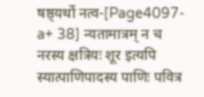षष्ठ्यर्थो नत्व-[Page4097-a+ 38] न्यतामात्रम् न च नरस्य क्षत्रियः शूर इत्यपि स्यात्पाणिपादस्य पाणिः पवित्र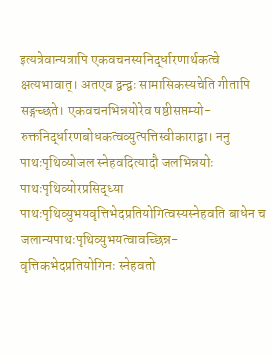इत्यत्रेवान्यत्रापि एकवचनस्यनिर्द्धारणार्थकत्वे क्षत्यभावात्। अतएव द्वन्द्वः सामासिकस्यचेति गीतापि सङ्गच्छते। एकवचनभिन्नयोरेव षष्ठीसप्तम्यो-रुक्तनिर्द्धारणबोधकत्वव्युत्पत्तिस्वीकाराद्वा। ननु पाथःपृथिव्योजल स्नेहवदित्यादौ जलभिन्नयोः पाथःपृथिव्योरप्रसिद्ध्या पाथःपृथिव्युभयवृत्तिभेदप्रतियोगित्वस्यस्नेहवति बाधेन च जलान्यपाथःपृथिव्युभयत्वावच्छिन्न-वृत्तिकभेदप्रतियोगिनः स्नेहवतो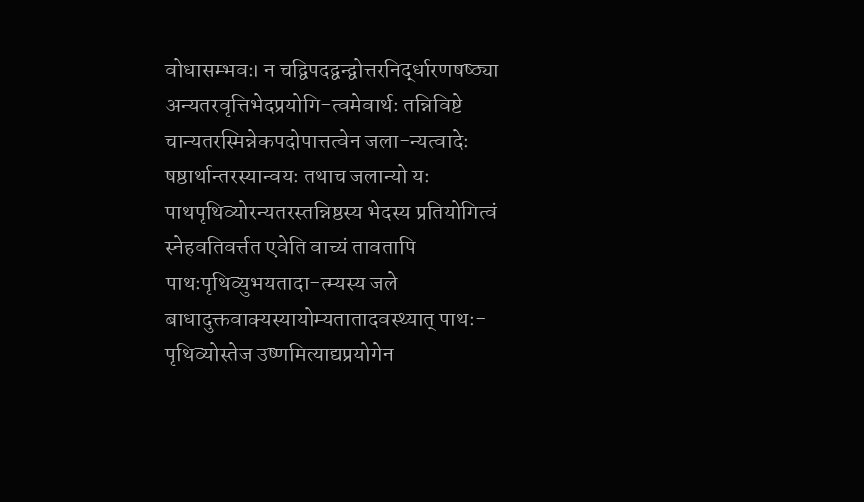वोधासम्भवः। न चद्विपदद्वन्द्वोत्तरनिर्द्धारणषष्ठ्या अन्यतरवृत्तिभेदप्रयोगि-त्वमेवार्थः तन्निविष्टे चान्यतरस्मिन्नेकपदोपात्तत्वेन जला-न्यत्वादेः षष्ठार्थान्तरस्यान्वयः तथाच जलान्यो यः पाथपृथिव्योरन्यतरस्तन्निष्ठस्य भेदस्य प्रतियोगित्वं स्नेहवतिवर्त्तत एवेति वाच्यं तावतापि पाथःपृथिव्युभयतादा-त्म्यस्य जले बाधादुक्तवाक्यस्यायोम्यतातादवस्थ्यात् पाथः-पृथिव्योस्तेज उष्णमित्याद्यप्रयोगेन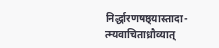निर्द्धारणषष्ठ्यास्तादा-त्म्यवाचिताध्रौव्यात्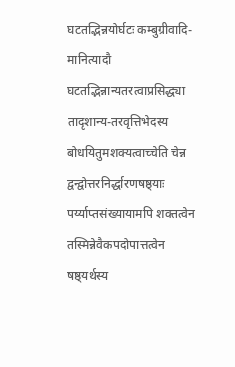घटतद्भिन्नयोर्घटः कम्बुग्रीवादि-मानित्यादौ घटतद्भिन्नान्यतरत्वाप्रसिद्ध्या तादृशान्य-तरवृत्तिभेदस्य बोधयितुमशक्यत्वाच्चेति चेन्न द्वन्द्वोत्तरनिर्द्धारणषष्ठ्याः पर्य्याप्तसंख्यायामपि शक्तत्वेन तस्मिन्नेवैकपदोपात्तत्वेन षष्ठ्यर्थस्य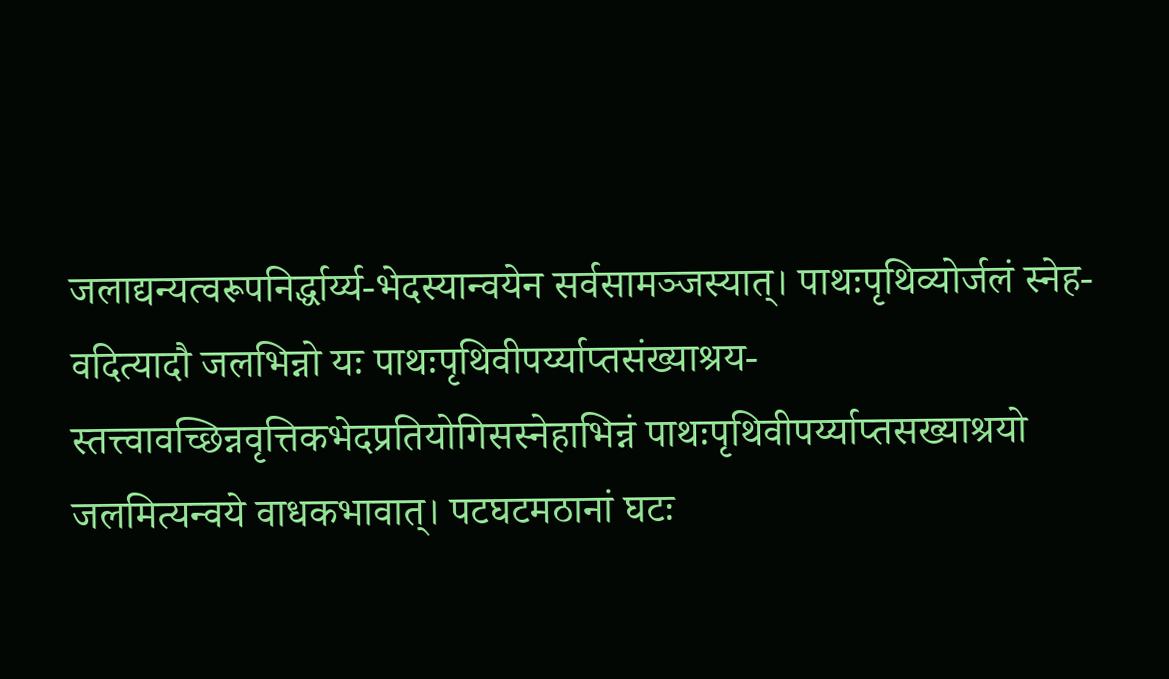जलाद्यन्यत्वरूपनिर्द्धार्य्य-भेदस्यान्वयेन सर्वसामञ्जस्यात्। पाथःपृथिव्योर्जलं स्नेह-वदित्यादौ जलभिन्नो यः पाथःपृथिवीपर्य्याप्तसंख्याश्रय-स्तत्त्वावच्छिन्नवृत्तिकभेदप्रतियोगिसस्नेहाभिन्नं पाथःपृथिवीपर्य्याप्तसख्याश्रयो जलमित्यन्वये वाधकभावात्। पटघटमठानां घटः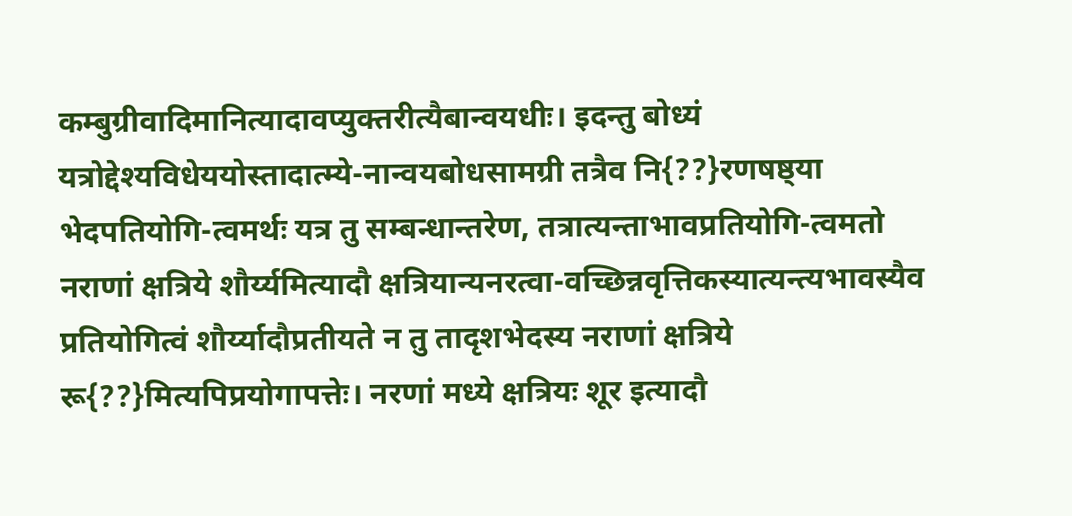कम्बुग्रीवादिमानित्यादावप्युक्तरीत्यैबान्वयधीः। इदन्तु बोध्यं यत्रोद्देश्यविधेययोस्तादात्म्ये-नान्वयबोधसामग्री तत्रैव नि{??}रणषष्ठ्या भेदपतियोगि-त्वमर्थः यत्र तु सम्बन्धान्तरेण, तत्रात्यन्ताभावप्रतियोगि-त्वमतो नराणां क्षत्रिये शौर्य्यमित्यादौ क्षत्रियान्यनरत्वा-वच्छिन्नवृत्तिकस्यात्यन्त्यभावस्यैव प्रतियोगित्वं शौर्य्यादौप्रतीयते न तु तादृशभेदस्य नराणां क्षत्रिये रू{??}मित्यपिप्रयोगापत्तेः। नरणां मध्ये क्षत्रियः शूर इत्यादौ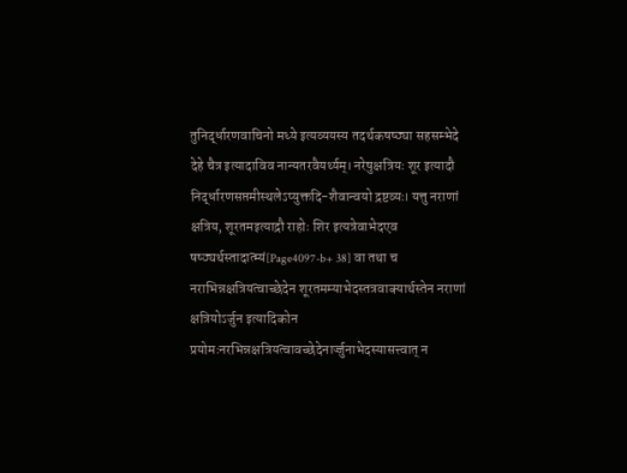तुनिर्द्धारणवाचिनो मध्ये इत्यव्ययस्य तदर्थकषष्ठ्या सहसम्भेदे देहे चैत्र इत्यादाविव नान्यतरवैयर्थ्यम्। नरेषुक्षत्रियः शूर इत्यादौ निर्द्धारणसप्तमीस्थलेऽप्युक्तदि-शैवान्वयो द्रष्टव्यः। यत्तु नराणां क्षत्रिय, शूरतमइत्याद्रौ राहोः शिर इत्यत्रेवाभेदएव षष्ठ्यर्थस्तादात्म्यं[Page4097-b+ 38] वा तथा च नराभिन्नक्षत्रियत्वाच्छेदेन शूरतमम्याभेदस्तत्रवाक्यार्थस्तेन नराणां क्षत्रियोऽर्जुन इत्यादिकोन प्रयोमःनरभिन्नक्षत्रियत्वावच्छेदेनार्ज्जुनाभेदस्यासत्त्वात् न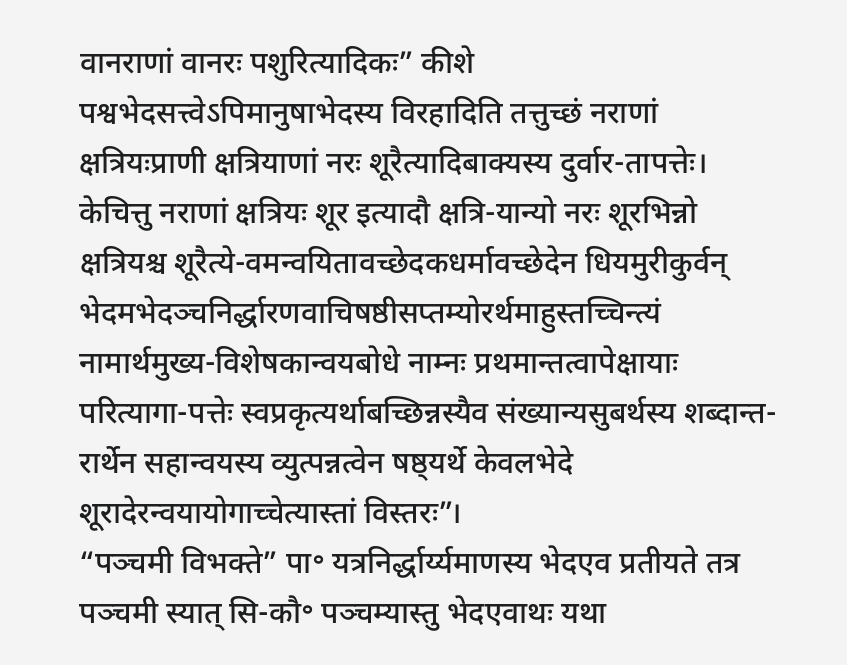वानराणां वानरः पशुरित्यादिकः” कीशे पश्वभेदसत्त्वेऽपिमानुषाभेदस्य विरहादिति तत्तुच्छं नराणां क्षत्रियःप्राणी क्षत्रियाणां नरः शूरैत्यादिबाक्यस्य दुर्वार-तापत्तेः। केचित्तु नराणां क्षत्रियः शूर इत्यादौ क्षत्रि-यान्यो नरः शूरभिन्नो क्षत्रियश्च शूरैत्ये-वमन्वयितावच्छेदकधर्मावच्छेदेन धियमुरीकुर्वन् भेदमभेदञ्चनिर्द्धारणवाचिषष्ठीसप्तम्योरर्थमाहुस्तच्चिन्त्यं नामार्थमुख्य-विशेषकान्वयबोधे नाम्नः प्रथमान्तत्वापेक्षायाः परित्यागा-पत्तेः स्वप्रकृत्यर्थाबच्छिन्नस्यैव संख्यान्यसुबर्थस्य शब्दान्त-रार्थेन सहान्वयस्य व्युत्पन्नत्वेन षष्ठ्यर्थे केवलभेदे शूरादेरन्वयायोगाच्चेत्यास्तां विस्तरः”।
“पञ्चमी विभक्ते” पा॰ यत्रनिर्द्धार्य्यमाणस्य भेदएव प्रतीयते तत्र पञ्चमी स्यात् सि-कौ॰ पञ्चम्यास्तु भेदएवाथः यथा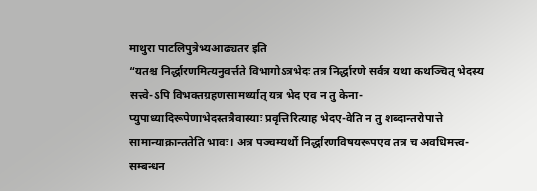माथुरा पाटलिपुत्रेभ्यआढ्यतर इति
“यतश्च निर्द्धारणमित्यनुवर्त्तते विभागोऽत्रभेदः तत्र निर्द्धारणे सर्वत्र यथा कथञ्चित् भेदस्य सत्त्वे-ऽपि विभक्तग्रहणसामर्थ्यात् यत्र भेद एव न तु केना-प्युपाध्यादिरूपेणाभेदस्तत्रैवास्याः प्रवृत्तिरित्याह भेदए-वेति न तु शब्दान्तरोपात्ते सामान्याक्रान्ततेति भावः। अत्र पञ्चम्यर्थो निर्द्धारणविषयरूपएव तत्र च अवधिमत्त्व-सम्बन्धन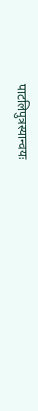पाटलिपुत्रस्यान्वयः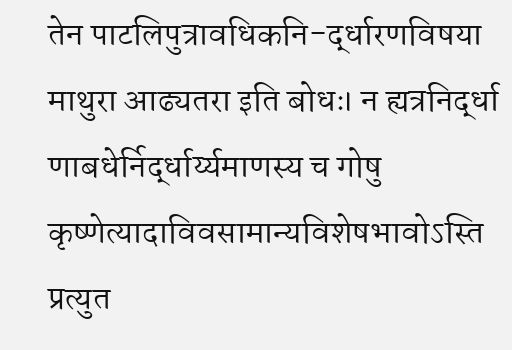तेन पाटलिपुत्रावधिकनि-र्द्धारणविषया माथुरा आढ्यतरा इति बोधः। न ह्यत्रनिर्द्धा णाबधेर्निर्द्धार्य्यमाणस्य च गोषु कृष्णेत्यादाविवसामान्यविशेषभावोऽस्ति प्रत्युत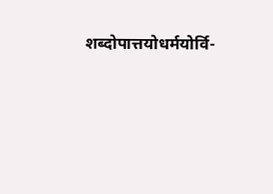शब्दोपात्तयोधर्मयोर्वि-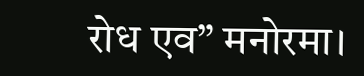रोध एव” मनोरमा।